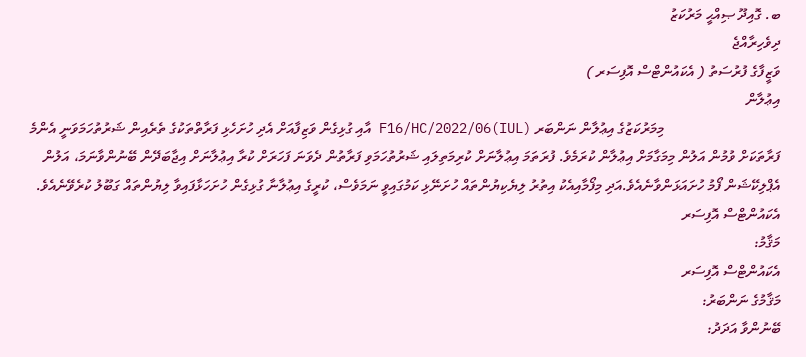ބ. ގޮއިދޫ ޞިއްޙީ މަރުކަޒު
ދިވެހިރާއްޖެ
ވަޒީފާގެ ފުރުސަތު ( އެކައުންޓްސް އޮފިސަރ )
އިޢުލާން
                                މިމަރުކަޒުގެ އިޢުލާން ނަންބަރ (IUL)F16/HC/2022/06 އާއި ގުޅިގެން ވަޒިފާއަށް އެދި ހުށަހެޅި ފަރާތްތަކުގެ ތެރެއިން ޝަރުތުހަމަވަނީ އެންމެ ފަރާތަކަށް ވުމުން އަލުން މިމަގާމަށް އިޢުލާން ކުރަމެވެ. ފުރަތަމަ އިޢުލާނަށް ކުރިމަތިލައި ޝަރުތުހަމަވި ފަރާތުން ދެވަނަ ފަހަރަށް ކުރާ އިޢުލާނަށް އިޖާބަދޭން ބޭނުންވާނަމަ، އަލުން އެޕްލިކޭޝަން ފޯމު ހުށައަޅަންވާނެއެވެ.އަދި މިފޯމާއިއެކު އިތުރު ލިޔެކިޔުންތައް ހުށަނޭޅި ކަމުގައިވީ ނަމަވެސް، ކުރީގެ އިޢުލާނާ ގުޅިގެން ހުށަހަޅާފައިވާ ލިޔުންތައް ގަބޫލު ކުރެވޭނެއެވެ.
އެކައުންޓްސް އޮފިސަރ
މަޤާމު:
އެކައުންޓްސް އޮފިސަރ
މަޤާމުގެ ނަންބަރު:
ބޭނުންވާ އަދަދު: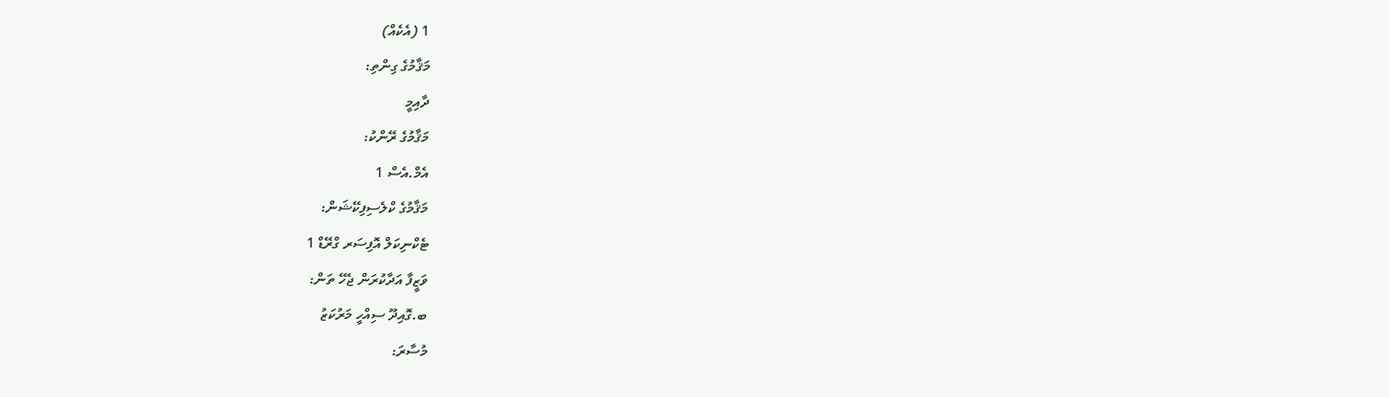1 (އެކެއް)
މަޤާމުގެ ގިންތި:
ދާއިމީ
މަޤާމުގެ ރޭންކު:
އެމް.އެސް 1
މަޤާމުގެ ކްލެސިފިކޭޝަން:
ޓެކްނިކަލް އޮފިސަރ ގްރޭޑް 1
ވަޒީފާ އަދާކުރަން ޖެހޭ ތަން:
ބ.ގޮއިދޫ ސިއްހީ މަރުކަޒު
މުސާރަ: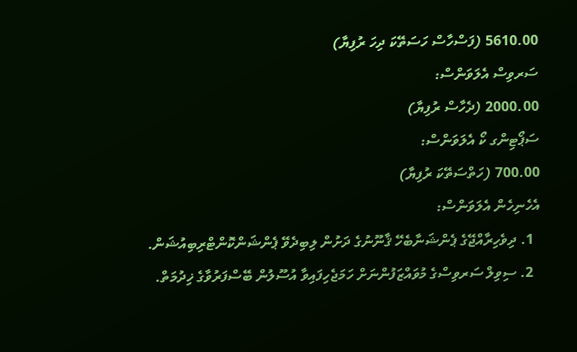5610.00 (ފަސްހާސް ހަސަތޭކަ ދިހަ ރުފިޔާ)
ސަރވިސް އެލަވަންސް:
2000.00 (ދެހާސް ރުފިޔާ)
ސަޕޯޓިންގ ކޯ އެލަވަންސް:
700.00 (ހަތްސަތޭކަ ރުފިޔާ)
އެހެނިހެން އެލަވަންސް:
  1. ދިވެހިރާއްޖޭގެ ޕެންޝަނާބެހޭ ޤާނޫނުގެ ދަށުން ލިބިދެވޭ ޕެންޝަންކޮންޓްރިބިއުޝަން.
  2. ސިވިލް ސަރވިސްގެ މުވައްޒަފުންނަށް ހަމަޖެހިފައިވާ އުސޫލުން ބޭސްފަރުވާގެ ޚިދުމަތް.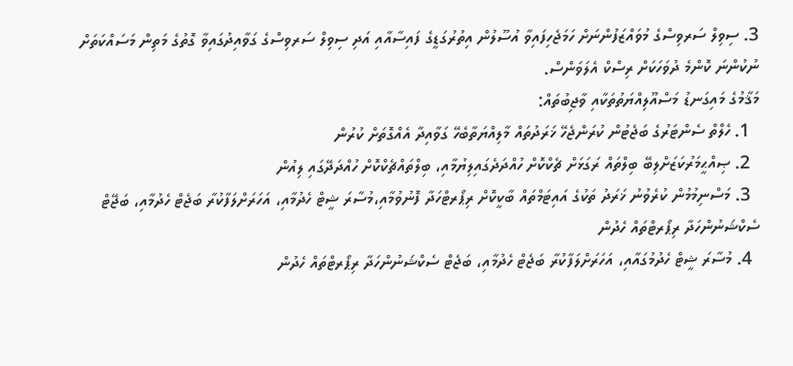3. ސިވިލް ސަރވިސްގެ މުވައްޒަފުންނަށް ހަމަޖެހިފައިވާ އުސޫލުން އިތުރުގަޑީގެ ފައިސާއާއި އަދި ސިވިލް ސަރވިސްގެ ގަވާއިދުގައިވާ ގޮތުގެ މަތިން މަސައްކަތަށް ނުކުންނަ ކޮންމެ ދުވަހަކަށް ރިސްކް އެލަވަންސް.
މަޤާމުގެ މައިގަނޑު މަސްއޫލިއްޔަތުތަކާއި ވާޖިބުތައް:
  1. ހެލްތް ސެންޓަރުގެ ބަޖެޓުން ކުރަންޖެހޭ ޚަރަދުތައް މާލިއްޔަތާބެހޭ ގަވާއިދާ އެއްގޮތަށް ކުރުން
  2. ޞިއްޙީމަރުކަޒަށްލިބޭ ބިލްތައް ރަގަޅަށް ޗެކްކޮށް ހުއްދަދެގައިލިޔުމާއި، ބިލްތައްޗެކްކޮށް ހުއްދަދޭގައި ލިއުން
  3. މަސްނިމުމުން ކުރެވުނު ޚަރަދު ތަކުގެ އައިޓަމްތައް ބާކީކޮށް ރިޕޯރޓްހަދާ ފޮނުވުމާއި،މުސާރަ ޝީޓް ހެދުމާއި، އަހަރަށްލަފާކުރާ ބަޖެޓް ހެދުމާއި، ބަޖޭޓް ސެކްޝަނުންހަދާ ރިޕޯރޓްތައް ހެދުން
  4. މުސާރަ ޝީޓް ހެދުމުގައާއި، އަހަރަށްލަފާކުރާ ބަޖެޓް ހެދުމާއި، ބަޖެޓް ސެކްޝަނުންހަދާ ރިޕޯރޓްތައް ހެދުން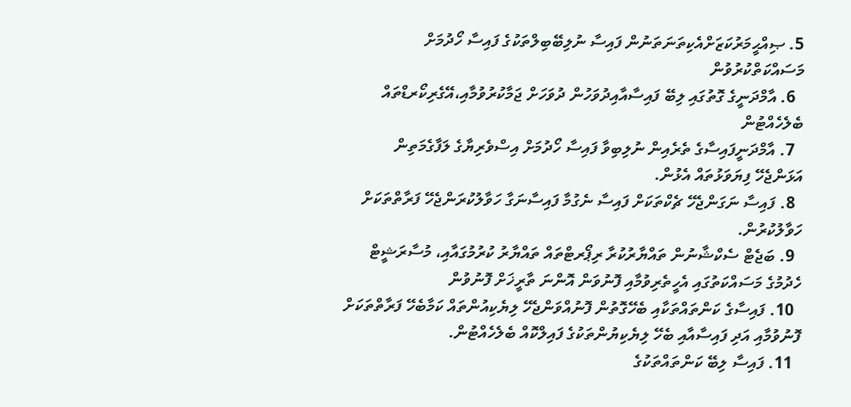5. ޞިއްޙީމަރުކަޒަށްއެކިތަނަތަނުން ފައިސާ ނުލިބޭބިލްތަކުގެ ފައިސާ ހޯދުމަށް މަސައްކަތްކުރުވުން
  6. އާމްދަނީގެ ގޮތުގައި ލިބޭ ފައިސާއާއިދުވަހުން ދުވަހަށް ޖަމާކުރުވުމާއި،އޭގެރިކޯރޑްތައް ބެލެހެއްޓުން
  7. އާމްދަނީފައިސާގެ ތެރެއިން ނުލިބިވާ ފައިސާ ހޯދުމަށް އިސްވެރިޔާގެ ލަފާގެމަތިން އަޅަންޖެހޭ ފިޔަވަޅުތައް އެޅުން.
  8. ފައިސާ ނަގަންޖެހޭ ޗެކްތަކަށް ފައިސާ ނެގުމާ ފައިސާނަގާ ހަވާލުކުރަންޖެހޭ ފަރާތްތަކަށް ހަވާލުކުރުން.
  9. ބަޖެޓް ސެކްޝާނުން ތައްޔާރުކުރާ ރިޕޯރޓްތައް ތައްޔާރު ކުރުމުގައާއި، މުސާރަޝީޓް ހެދުމުގެ މަސައްކަތުގައި އެހީތެރިވުމާއި ފޮނުވަން އޮންނަ ތާރީޚަށް ފޮނުވުން
  10. ފައިސާގެ ކަންތައްތަކާއި ބެހޭގޮތުން ފޮނުއްވަންޖެހޭ ލިޔެކިއުންތައް ކަމާބެހޭ ފަރާތްތަކަށް ފޮނުވުމާއި އަދި ފައިސާއާއި ބެހޭ ލިޔެކިޔުންތަކުގެ ފައިލްކޮއް ބެލެހެއްޓުން.
  11. ފައިސާ ލިބޭ ކަންތައްތަކުގެ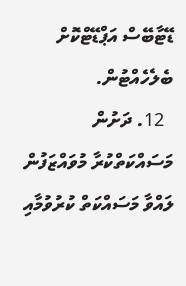ޑޭޓާބޭސް އަޕްޑޭޓްކޮށް ބެލެހެއްޓުން.
  12. ދަށުން މަސައްކަތްކުރާ މުވައްޒަފުން ލައްވާ މަސައްކަތް ކުރުވުމާއި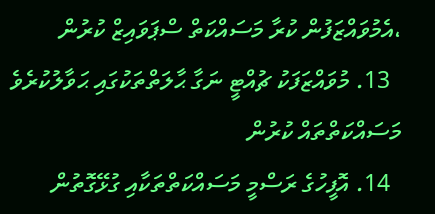،އެމުވައްޒަފުން ކުރާ މަސައްކަތް ސްޕަވައިޒް ކުރުން
  13. މުވައްޒަފަކު ޗުއްޓީ ނަގާ ޙާލަތްތަކުގައި ޙަވާލުކުރެވެ މަސައްކަތްތައް ކުރުން
  14. އޮފީހުގެ ރަސްމީ މަސައްކަތްތަކާއި ގުޅޭގޮތުން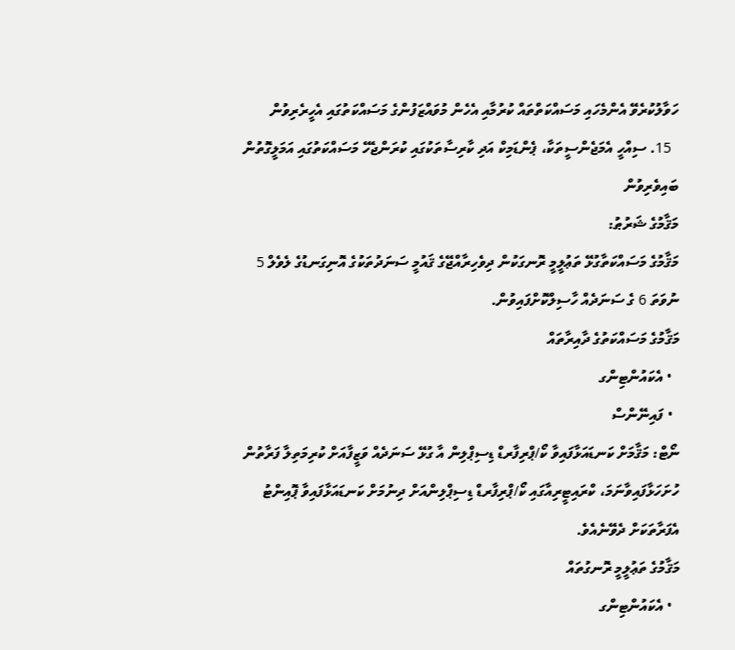ހަވާލުކުރެވޭ އެންމެހައި މަސައްކަތްތައް ކުރުމާއި އެހެން މުވައްޒަފުންގެ މަސައްކަތުގައި އެހީރެރިވުން
  15. ސިއްހީ އެމަޖެންސީތަކާ، ޕެންޑަމިކް އަދި ކާރިސާތަކުގައި ކުރަންޖެހޭ މަސައްކަތުގައި އަމަލީގޮތުން ބައިވެރިވުން
މަޤާމުގެ ޝަރުޠު:
މަޤާމުގެ މަސައްކަތާގުޅޭ ތަޢުލީމީ ރޮނގަކުން ދިވެހިރާއްޖޭގެ ޤައުމީ ސަނަދުތަކުގެ އޮނިގަނޑުގެ ލެވެލް 5 ނުވަތަ 6 ގެ ސަނަދެއް ހާސިލްކޮށްފައިވުން.
މަޤާމުގެ މަސައްކަތުގެ ދާއިރާތައް
  • އެކައުންޓިންގ
  • ފައިނޭންސް
ނޯޓް: މަޤާމަށް ކަނޑައަޅާފައިވާ ކޯ/ޕްރިފާރޑް ޑިސިޕްލިން އާ ގުޅޭ ސަނަދެއް ވަޒީފާއަށް ކުރިމަތިލާ ފަރާތުން ހުށަހަޅާފައިވާނަމަ، ކްރައިޓީރިއާގައި ކޯ/ޕްރިފާރޑް ޑިސިޕްލިންއަށް ދިނުމަށް ކަނޑައަޅާފައިވާ ޕޮއިންޓު އެފަރާތަކަށް ދެވޭނެއެވެ.
މަޤާމުގެ ތަޢުލީމީ ރޮނގުތައް
  • އެކައުންޓިންގ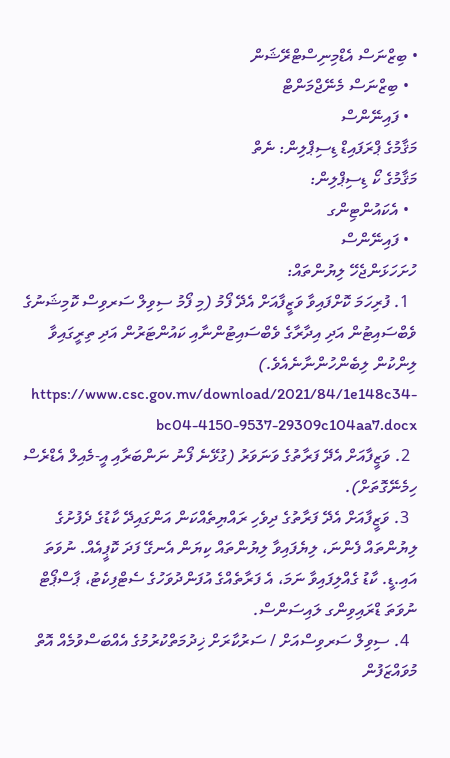• ބިޒްނަސް އެޑްމިނިސްޓްރޭޝަން
  • ބިޒްނަސް މެނޭޖްމަންޓް
  • ފައިނޭންސް
މަޤާމުގެ ޕްރަފައިޑް ޑިސިޕްލިން: ނެތް
މަޤާމުގެ ކޯ ޑިސިޕްލިން:
  • އެކައުންޓިންގ
  • ފައިނޭންސް
ހުށަހަޅަންޖެހޭ ލިޔުންތައް:
  1. ފުރިހަމަ ކޮށްފައިވާ ވަޒީފާއަށް އެދޭ ފޯމު (މި ފޯމު ސިވިލް ސަރވިސް ކޮމިޝަނުގެ ވެބްސައިޓުން އަދި އިދާރާގެ ވެބްސައިޓުންނާއި ކައުންޓަރުން އަދި ތިރީގައިވާ ލިންކުން ލިބެންހުންނާނެއެވެ.) https://www.csc.gov.mv/download/2021/84/1e148c34-bc04-4150-9537-29309c104aa7.docx
  2. ވަޒީފާއަށް އެދޭ ފަރާތުގެ ވަނަވަރު (ގުޅޭނެ ފޯނު ނަންބަރާއި އީ-މެއިލް އެޑްރެސް ހިމެނޭގޮތަށް).
  3. ވަޒީފާއަށް އެދޭ ފަރާތުގެ ދިވެހި ރައްޔިތެއްކަން އަންގައިދޭ ކާޑުގެ ދެފުށުގެ ލިޔުންތައް ފެންނަ، ލިޔެފައިވާ ލިޔުންތައް ކިޔަން އެނގޭ ފަދަ ކޮޕީއެއް. ނުވަތަ އައި.ޑީ. ކާޑު ގެއްލިފައިވާ ނަމަ، އެ ފަރާތެއްގެ އުފަންދުވަހުގެ ސެޓްފިކެޓު، ޕާސްޕޯޓް ނުވަތަ ޑްރައިވިންގ ލައިސަންސް.
  4. ސިވިލް ސަރވިސްއަށް / ސަރުކާރަށް ޚިދުމަތްކުރުމުގެ އެއްބަސްވުމެއް އޮތް މުވައްޒަފުން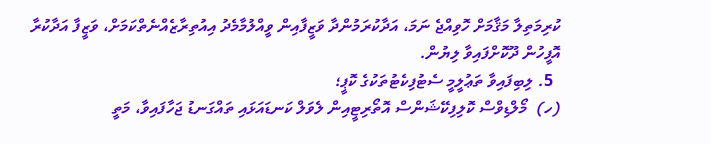ކުރިމަތިލާ މަޤާމަށް ހޮވިއްޖެ ނަމަ، އަދާކުރަމުންދާ ވަޒީފާއިން ވީއްލުމާމެދު އިއުތިރާޒެއްނެތްކަމަށް، ވަޒީފާ އަދާކުރާ އޮފީހުން ދޫކޮށްފައިވާ ލިޔުން.
  5. ލިބިފައިވާ ތަޢުލީމީ ސެޓުފިކެޓުތަކުގެ ކޮޕީ؛
(ހ)  މޯލްޑިވްސް ކޮލިފިކޭޝަންސް އޮތޯރިޓީއިން ލެވަލް ކަނޑައަޅައި ތައްގަނޑު ޖަހާފައިވާ، މަތީ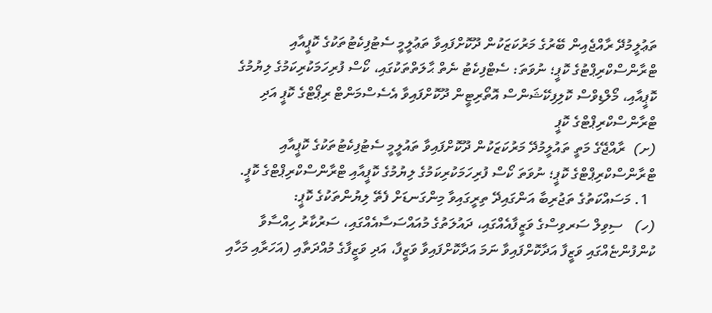ތަޢުލީމުދޭ ރާއްޖެއިން ބޭރުގެ މަރުކަޒަކުން ދޫކޮށްފައިވާ ތަޢުލީމީ ސެޓުފިކެޓުތަކުގެ ކޮޕީއާއި ޓްރާންސްކްރިޕްޓުގެ ކޮޕީ؛ ނުވަތަ: ސެޓްފިކެޓު ނެތް ޙާލަތްތަކުގައި، ކޯސް ފުރިހަމަކުރިކަމުގެ ލިޔުމުގެ ކޮޕީއާއި، މޯލްޑިވްސް ކޮލިފިކޭޝަންސް އޮތޯރިޓީން ދޫކޮށްފައިވާ އެސެސްމަންޓް ރިޕޯޓްގެ ކޮޕީ އަދި ޓްރާންސްކްރިޕްޓްގެ ކޮޕީ
(ށ)  ރާއްޖޭގެ މަތީ ތައުލީމުދޭ މަރުކަޒަކުން ދޫކޮށްފައިވާ ތައުލީމީ ސެޓުފިކެޓުތަކުގެ ކޮޕީއާއި ޓްރާންސްކްރިޕްޓްގެ ކޮޕީ؛ ނުވަތަ ކޯސް ފުރިހަމަކުރިކަމުގެ ލިޔުމުގެ ކޮޕީއާއި ޓްރާންސްކްރިޕްޓްގެ ކޮޕީ.
  1. މަސައްކަތުގެ ތަޖުރިބާ އަންގައިދޭ ތިރީގައިވާ މިންގަނޑަށް ފެތޭ ލިޔުންތަކުގެ ކޮޕީ:
(ހ)   ސިވިލް ސަރވިސްގެ ވަޒީފާއެއްގައި، ދައުލަތުގެ މުއައްސަސާއެއްގައި، ސަރުކާރު ހިއްސާވާ ކުންފުންޏެއްގައި ވަޒީފާ އަދާކޮށްފައިވާ ނަމަ އަދާކޮށްފައިވާ ވަޒީފާ، އަދި ވަޒީފާގެ މުއްދަތާއި (އަހަރާއި މަހާއި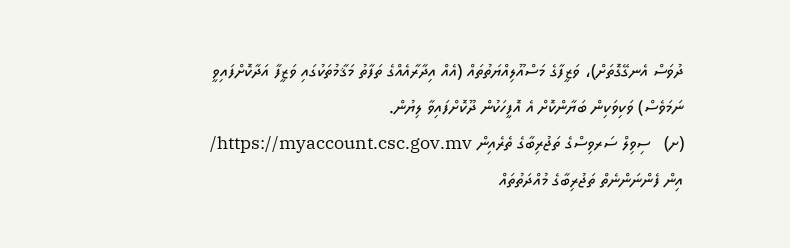ދުވަސް އެނގޭގޮތަށް)، ވަޒީފާގެ މަސްއޫލިއްޔަތުތައް (އެއް އިދާރާއެއްގެ ތަފާތު މަޤާމުތަކުގައި ވަޒީފާ އަދާކޮށްފައިވީ ނަމަވެސް) ވަކިވަކިން ބަޔާންކޮށް އެ އޮފީހަކުން ދޫކޮށްފައިވާ ލިޔުން.
(ށ)   ސިވިލް ސަރވިސްގެ ތަޖުރިބާގެ ތެރެއިން https://myaccount.csc.gov.mv/ އިން ފެންނަންނެތް ތަޖުރިބާގެ މުއްދަތުތައް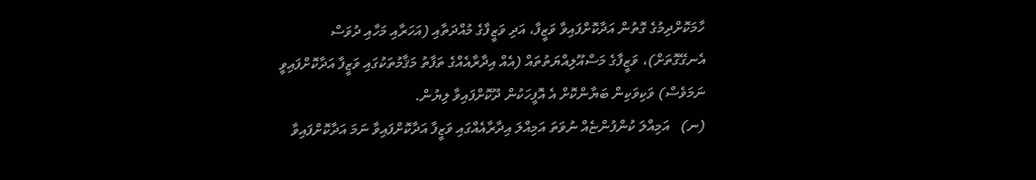ހާމަކޮށްދިމުގެ ގޮތުން އަދާކޮށްފައިވާ ވަޒީފާ، އަދި ވަޒީފާގެ މުއްދަތާއި (އަހަރާއި މަހާއި ދުވަސް އެނގޭގޮތަށް)، ވަޒީފާގެ މަސްއޫލިއްޔަތުތައް (އެއް އިދާރާއެއްގެ ތަފާތު މަޤާމުތަކުގައި ވަޒީފާ އަދާކޮށްފައިވީ ނަމަވެސް) ވަކިވަކިން ބަޔާންކޮށް އެ އޮފީހަކުން ދޫކޮށްފައިވާ ލިޔުން.
(ނ)   އަމިއްލަ ކުންފުންޏެއް ނުވަތަ އަމިއްލަ އިދާރާއެއްގައި ވަޒީފާ އަދާކޮށްފައިވާ ނަމަ އަދާކޮށްފައިވާ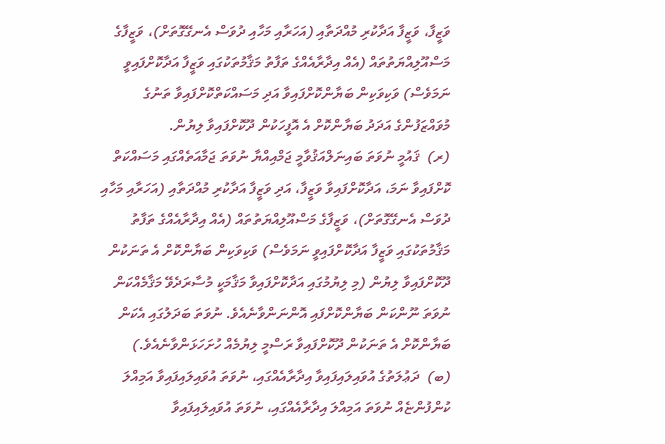ވަޒީފާ، ވަޒީފާ އަދާކުރި މުއްދަތާއި (އަހަރާއި މަހާއި ދުވަސް އެނގޭގޮތަށް)، ވަޒީފާގެ މަސްއޫލިއްޔަތުތައް (އެއް އިދާރާއެއްގެ ތަފާތު މަޤާމުތަކުގައި ވަޒީފާ އަދާކޮށްފައިވީ ނަމަވެސް) ވަކިވަކިން ބަޔާންކޮށްފައިވާ އަދި މަސައްކަތްކޮށްފައިވާ ތަނުގެ މުވައްޒަފުންގެ އަދަދު ބަޔާންކޮށް އެ އޮފީހަކުން ދޫކޮށްފައިވާ ލިޔުން.
(ރ)  ޤައުމީ ނުވަތަ ބައިނަލްއަޤުވާމީ ޖަމްއިއްޔާ ނުވަތަ ޖަމާއަތެއްގައި މަސައްކަތް ކޮށްފައިވާ ނަމަ، އަދާކޮށްފައިވާ ވަޒީފާ، އަދި ވަޒީފާ އަދާކުރި މުއްދަތާއި (އަހަރާއި މަހާއި ދުވަސް އެނގޭގޮތަށް)، ވަޒީފާގެ މަސްއޫލިއްޔަތުތައް (އެއް އިދާރާއެއްގެ ތަފާތު މަޤާމުތަކުގައި ވަޒީފާ އަދާކޮށްފައިވީ ނަމަވެސް) ވަކިވަކިން ބަޔާންކޮށް އެ ތަނަކުން ދޫކޮށްފައިވާ ލިޔުން (މި ލިޔުމުގައި އަދާކޮށްފައިވާ މަޤާމަކީ މުސާރަދެވޭ މަޤާމެއްކަން ނުވަތަ ނޫންކަން ބަޔާންކޮށްފައި އޮންނަންވާނެއެވެ. ނުވަތަ ބަދަލުގައި އެކަން ބަޔާންކޮށް އެ ތަނަކުން ދޫކޮށްފައިވާ ރަސްމީ ލިޔުމެއް ހުށަހަޅަންވާނެއެވެ.)
(ބ)  ދަޢުލަތުގެ އުވައިލައިފައިވާ އިދާރާއެއްގައި، ނުވަތަ އުވައިލައިފައިވާ އަމިއްލަ ކުންފުންޏެއް ނުވަތަ އަމިއްލަ އިދާރާއެއްގައި، ނުވަތަ އުވައިލައިފައިވާ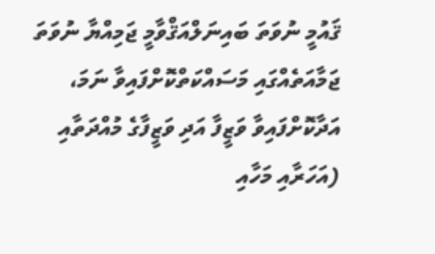ޤައުމީ ނުވަތަ ބައިނަލްއަޤްވާމީ ޖަމިއްޔާ ނުވަތަ ޖަމާއަތެއްގައި މަސައްކަތްކޮށްފައިވާ ނަމަ، އަދާކޮށްފައިވާ ވަޒީފާ އަދި ވަޒީފާގެ މުއްދަތާއި (އަހަރާއި މަހާއި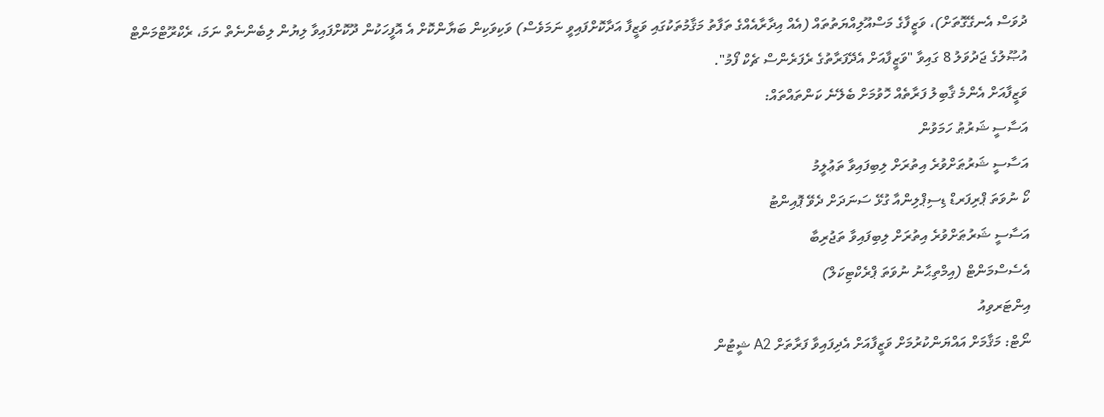ދުވަސް އެނގޭގޮތަށް)، ވަޒީފާގެ މަސްއޫލިއްޔަތުތައް (އެއް އިދާރާއެއްގެ ތަފާތު މަޤާމުތަކުގައި ވަޒީފާ އަދާކޮށްފައިވީ ނަމަވެސް) ވަކިވަކިން ބަޔާންކޮށް އެ އޮފީހަކުން ދޫކޮށްފައިވާ ލިޔުން ލިބެންނެތް ނަމަ، ރެކްރޫޓްމަންޓް އުޞޫލުގެ ޖަދުވަލު 8 ގައިވާ "ވަޒީފާއަށް އެދޭފަރާތުގެ ރެފަރެންސް ޗެކް ފޯމު".
ވަޒީފާއަށް އެންމެ ޤާބިލު ފަރާތެއް ހޮވުމަށް ބެލޭނެ ކަންތައްތައް:
އަސާސީ ޝަރުޠު ހަމަވުން
އަސާސީ ޝަރުޠަށްވުރެ އިތުރަށް ލިބިފައިވާ ތަޢުލީމު
ކޯ ނުވަތަ ޕްރިފަރޑް ޑިސިޕްލިންއާ ގުޅޭ ސަނަދަށް ދެވޭ ޕޮއިންޓު
އަސާސީ ޝަރުޠަށްވުރެ އިތުރަށް ލިބިފައިވާ ތަޖުރިބާ
އެސެސްމަންޓް (އިމްތިޙާނު ނުވަތަ ޕްރެކްޓިކަލް)
އިންޓަރވިއު
ނޯޓް: މަޤާމަށް އައްޔަންކުރުމަށް ވަޒީފާއަށް އެދިފައިވާ ފަރާތަށް A2 ޝީޓުން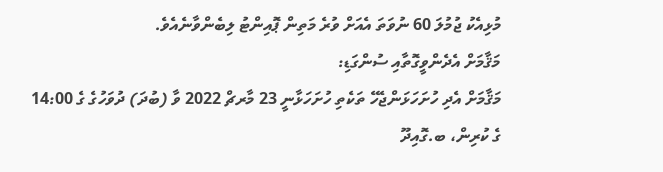މުޅިއެކު ޖުމުލަ 60 ނުވަތަ އެއަށް ވުރެ މަތިން ޕޮއިންޓު ލިބެންވާނެއެވެ.
މަޤާމަށް އެދެންވީގޮތާއި ސުންގަޑި:
މަޤާމަށް އެދި ހުށަހަޅަންޖެހޭ ތަކެތި ހުށަހަޅާނީ 23 މާރޗް 2022 ވާ (ބުދަ) ދުވަހުގެ ގެ 14:00 ގެ ކުރިން، ބ.ގޮއިދޫ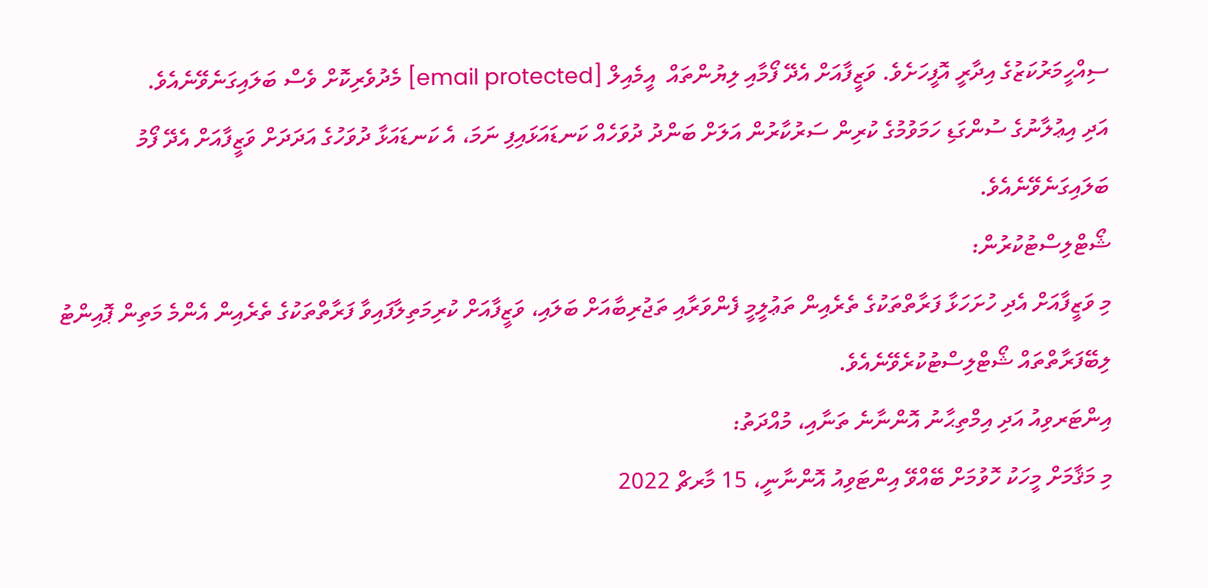ސިއްހީމަރުކަޒުގެ އިދާރީ އޮފީހަށެވެ. ވަޒީފާއަށް އެދޭ ފޯމާއި ލިޔުންތައް  އީމެއިލް [email protected] މެދުވެރިކޮށް ވެސް ބަލައިގަނެވޭނެއެވެ.
އަދި އިޢުލާނުގެ ސުންގަޑި ހަމަވުމުގެ ކުރިން ސަރުކާރުން އަލަށް ބަންދު ދުވަހެއް ކަނޑައަޅައިފި ނަމަ، އެ ކަނޑައަޅާ ދުވަހުގެ އަދަދަށް ވަޒީފާއަށް އެދޭ ފޯމު ބަލައިގަނެވޭނެއެވެ.
ޝޯޓްލިސްޓުކުރުން:
މި ވަޒީފާއަށް އެދި ހުށަހަޅާ ފަރާތްތަކުގެ ތެރެއިން ތަޢުލީމީ ފެންވަރާއި ތަޖުރިބާއަށް ބަލައި، ވަޒީފާއަށް ކުރިމަތިލާފައިވާ ފަރާތްތަކުގެ ތެރެއިން އެންމެ މަތިން ޕޮއިންޓު ލިބޭފަރާތްތައް ޝޯޓްލިސްޓުކުރެވޭނެއެވެ.
އިންޓަރވިއު އަދި އިމްތިޙާނު އޮންނާނެ ތަނާއި، މުއްދަތު:
މި މަޤާމަށް މީހަކު ހޮވުމަށް ބޭއްވޭ އިންޓަވިއު އޮންނާނީ، 15 މާރޗް 2022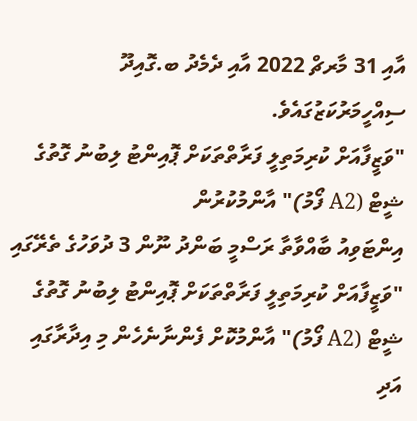އާއި 31 މާރޗް 2022 އާއި ދެމެދު ބ.ގޮއިދޫ  ސިއްހީމަރުކަޒުގައެވެ.
"ވަޒީފާއަށް ކުރިމަތިލީ ފަރާތްތަކަށް ޕޮއިންޓު ލިބުނު ގޮތުގެ ޝީޓް (A2 ފޯމު)" އާންމުކުރުން
އިންޓަވިއު ބާއްވާތާ ރަސްމީ ބަންދު ނޫން 3 ދުވަހުގެ ތެރޭގައި "ވަޒީފާއަށް ކުރިމަތިލީ ފަރާތްތަކަށް ޕޮއިންޓު ލިބުނު ގޮތުގެ ޝީޓް (A2 ފޯމު)" އާންމުކޮށް ފެންނާނެހެން މި އިދާރާގައި އަދި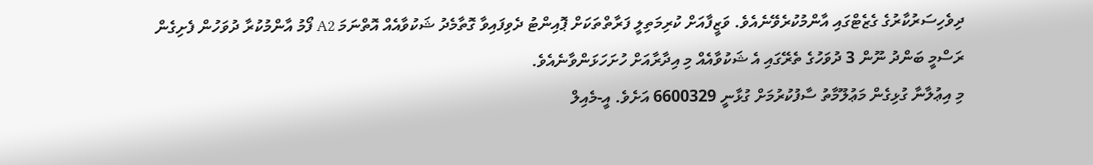ދިވެހިސަރުކާރުގެ ގެޒެޓްގައި އާންމުކުރެވޭނެއެވެ. ވަޒީފާއަށް ކުރިމަތިލީ ފަރާތްތަކަށް ޕޮއިންޓު ދެވިފައިވާ ގޮތާމެދު ޝަކުވާއެއް އޮތްނަމަ A2 ފޯމު އާންމުކުރާ ދުވަހުން ފެށިގެން ރަސްމީ ބަންދު ނޫން 3 ދުވަހުގެ ތެރޭގައި އެ ޝަކުވާއެއް މި އިދާރާއަށް ހުށަހަޅަންވާނެއެވެ.
މި އިޢުލާނާ ގުޅިގެން މަޢުލޫމާތު ސާފުކުރުމަށް ގުޅާނީ 6600329 އަށެވެ. އީ-މެއިލް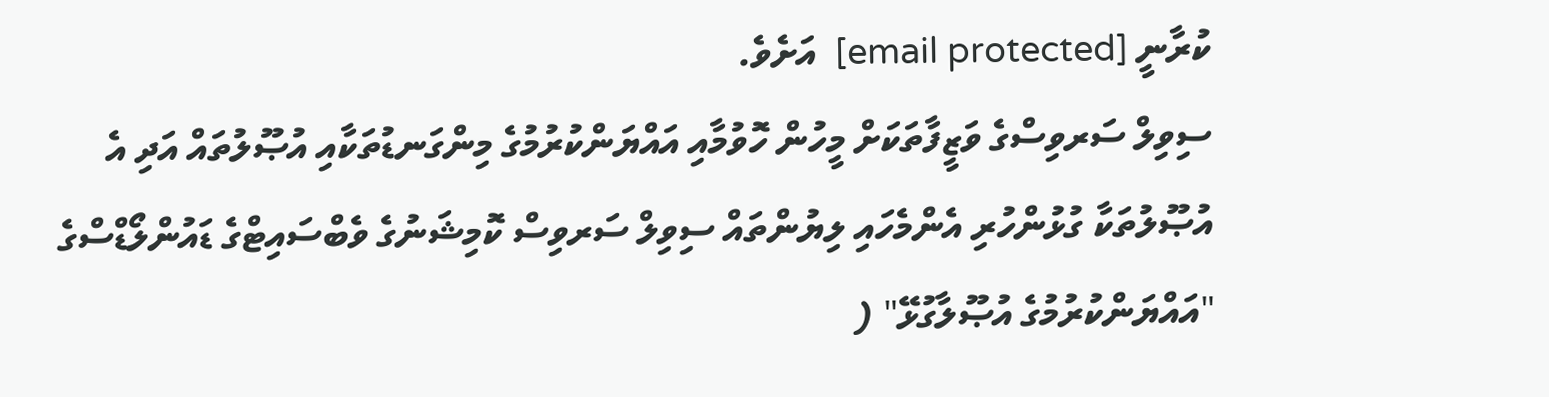ކުރާނީ [email protected]  އަށެވެ.
ސިވިލް ސަރވިސްގެ ވަޒީފާތަކަށް މީހުން ހޮވުމާއި އައްޔަންކުރުމުގެ މިންގަނޑުތަކާއި އުޞޫލުތައް އަދި އެ އުޞޫލުތަކާ ގުޅުންހުރި އެންމެހައި ލިޔުންތައް ސިވިލް ސަރވިސް ކޮމިޝަނުގެ ވެބްސައިޓްގެ ޑައުންލޯޑްސްގެ "އައްޔަންކުރުމުގެ އުޞޫލާގުޅޭ" (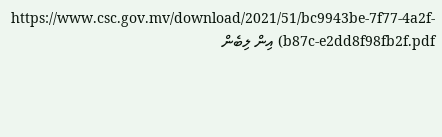https://www.csc.gov.mv/download/2021/51/bc9943be-7f77-4a2f-b87c-e2dd8f98fb2f.pdf) އިން ލިބެން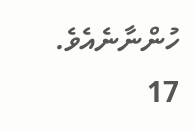ހުންނާނެއެވެ.
17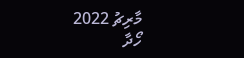މާރިޗު 2022
ހޯދާ